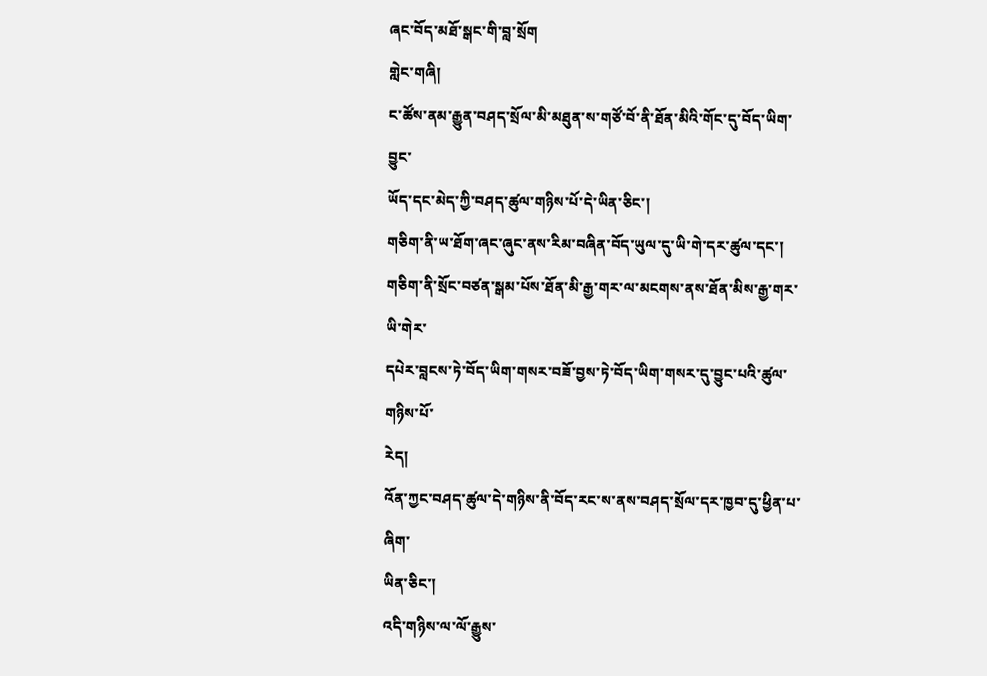ཞང་བོད་མཐོ་སྒང་གི་བླ་སྲོག
གླེང་གཞི།
ང་ཚོས་ནམ་རྒྱུན་བཤད་སྲོལ་མི་མཐུན་ས་གཙོ་བོ་ནི་ཐོན་མིའི་གོང་དུ་བོད་ཡིག་བྱུང་
ཡོད་དང་མེད་ཀྱི་བཤད་ཚུལ་གཉིས་པོ་དེ་ཡིན་ཅིང་།
གཅིག་ནི་ཡ་ཐོག་ཞང་ཞུང་ནས་རིམ་བཞིན་བོད་ཡུལ་དུ་ཡི་གེ་དར་ཚུལ་དང་།
གཅིག་ནི་སྲོང་བཙན་སྒམ་པོས་ཐོན་མི་རྒྱ་གར་ལ་མངགས་ནས་ཐོན་མིས་རྒྱ་གར་ཡི་གེར་
དཔེར་བླངས་ཏེ་བོད་ཡིག་གསར་བཟོ་བྱས་ཏེ་བོད་ཡིག་གསར་དུ་བྱུང་པའི་ཚུལ་གཉིས་པོ་
རེད།
འོན་ཀྱང་བཤད་ཚུལ་དེ་གཉིས་ནི་བོད་རང་ས་ནས་བཤད་སྲོལ་དར་ཁྱབ་དུ་ཕྱིན་པ་ཞིག་
ཡིན་ཅིང་།
འདི་གཉིས་ལ་ལོ་རྒྱུས་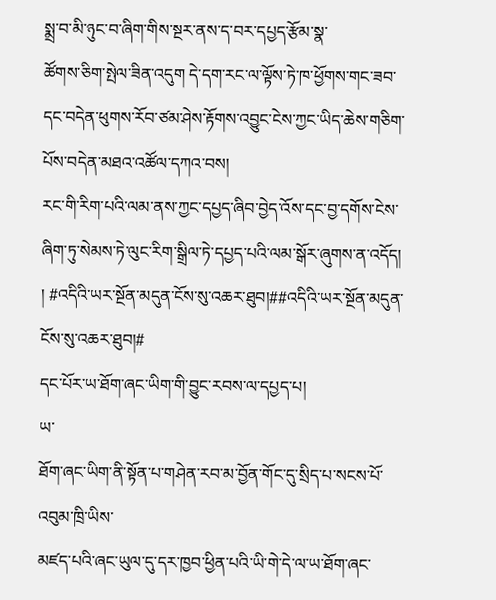སྨྲ་བ་མི་ཉུང་བ་ཞིག་གིས་སྔར་ནས་ད་བར་དཔྱད་རྩོམ་སྣ་
ཚོགས་ཅིག་སྤེལ་ཟིན་འདུག དེ་དག་རང་ལ་ལྟོས་ཏེ་ཁ་ཕྱོགས་གང་ཟབ་དང་བདེན་ཕུགས་རོབ་ཙམ་ཤེས་རྟོགས་འབྱུང་ངེས་ཀྱང་ཡིད་ཆེས་གཅིག་པོས་བདེན་མཐའ་འཚོལ་དཀའ་བས།
རང་གི་རིག་པའི་ལམ་ནས་ཀྱང་དཔྱད་ཞིབ་བྱེད་འོས་དང་བྱ་དགོས་ངེས་ཞིག་ཏུ་སེམས་ཏེ་ལུང་རིག་སྒྲིལ་ཏེ་དཔྱད་པའི་ལམ་སྒོར་ཞུགས་ན་འདོད།
། #འདིའི་ཡར་སྔོན་མདུན་ངོས་སུ་འཆར་ཐུབ།##འདིའི་ཡར་སྔོན་མདུན་ངོས་སུ་འཆར་ཐུབ།#
དང་པོར་ཡ་ཐོག་ཞང་ཡིག་གི་བྱུང་རབས་ལ་དཔྱད་པ།
ཡ་
ཐོག་ཞང་ཡིག་ནི་སྟོན་པ་གཤེན་རབ་མ་བྱོན་གོང་དུ་སྲིད་པ་སངས་པོ་འབུམ་ཁྲི་ཡིས་
མཛད་པའི་ཞང་ཡུལ་དུ་དར་ཁྱབ་ཕྱིན་པའི་ཡི་གེ་དེ་ལ་ཡ་ཐོག་ཞང་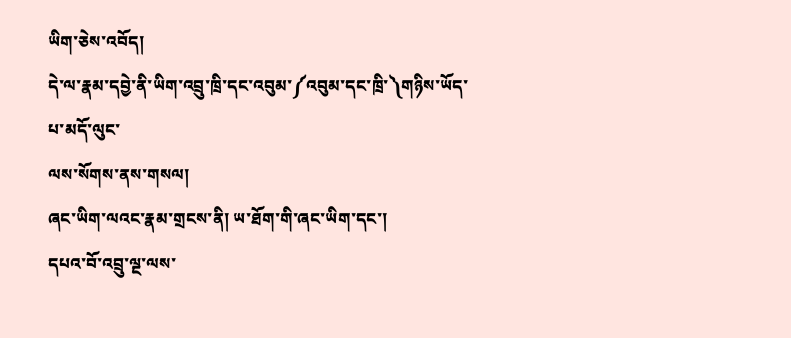ཡིག་ཅེས་འབོད།
དེ་ལ་རྣམ་དབྱེ་ནི་ཡིག་འབྲུ་ཁྲི་དང་འབུམ་༼འབུམ་དང་ཁྲི་༽གཉིས་ཡོད་པ་མདོ་ལུང་
ལས་སོགས་ནས་གསལ།
ཞང་ཡིག་ལའང་རྣམ་གྲངས་ནི། ཡ་ཐོག་གི་ཞང་ཡིག་དང་།
དཔའ་བོ་འབྲུ་ལྔ་ལས་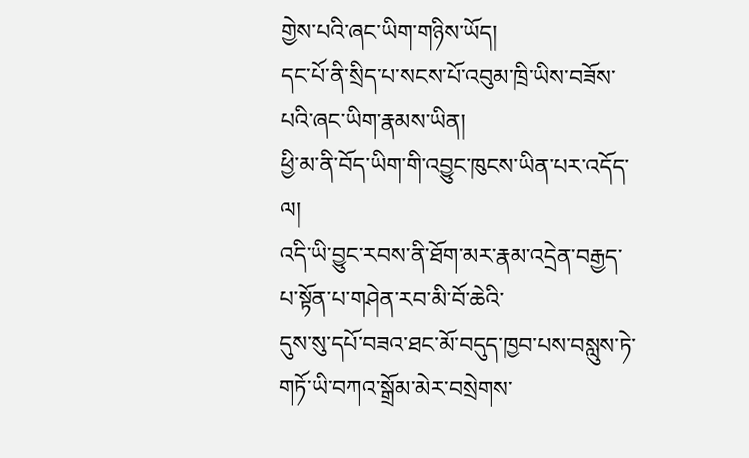གྱེས་པའི་ཞང་ཡིག་གཉིས་ཡོད།
དང་པོ་ནི་སྲིད་པ་སངས་པོ་འབུམ་ཁྲི་ཡིས་བཟོས་པའི་ཞང་ཡིག་རྣམས་ཡིན།
ཕྱི་མ་ནི་བོད་ཡིག་གི་འབྱུང་ཁུངས་ཡིན་པར་འདོད་ལ།
འདི་ཡི་བྱུང་རབས་ནི་ཐོག་མར་རྣམ་འདྲེན་བརྒྱད་པ་སྟོན་པ་གཤེན་རབ་མི་བོ་ཆེའི་
དུས་སུ་དཔོ་བཟའ་ཐང་མོ་བདུད་ཁྱབ་པས་བསླུས་ཏེ་གཏོ་ཡི་བཀའ་སྒྲོམ་མེར་བསྲེགས་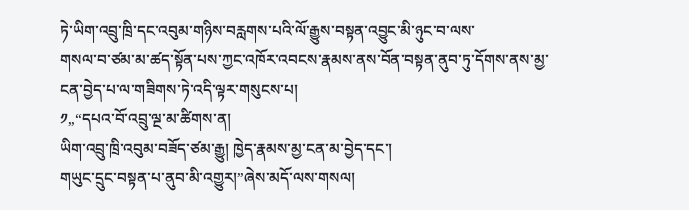ཏེ་ཡིག་འབྲུ་ཁྲི་དང་འབུམ་གཉིས་བརླགས་པའི་ལོ་རྒྱུས་བསྟན་འབྱུང་མི་ཉུང་བ་ལས་
གསལ་བ་ཙམ་མ་ཚད་སྟོན་པས་ཀྱང་འཁོར་འབངས་རྣམས་ནས་བོན་བསྟན་ནུབ་ཏུ་དོགས་ནས་མྱ་
ངན་བྱེད་པ་ལ་གཟིགས་ཏེ་འདི་ལྟར་གསུངས་པ།
༡„“དཔའ་བོ་འབྲུ་ལྔ་མ་ཚིགས་ན།
ཡིག་འབྲུ་ཁྲི་འབུམ་བཟོད་ཙམ་རྒྱུ། ཁྱེད་རྣམས་མྱ་ངན་མ་བྱེད་དང་།
གཡུང་དྲུང་བསྟན་པ་ནུབ་མི་འགྱུར།”ཞེས་མདོ་ལས་གསལ།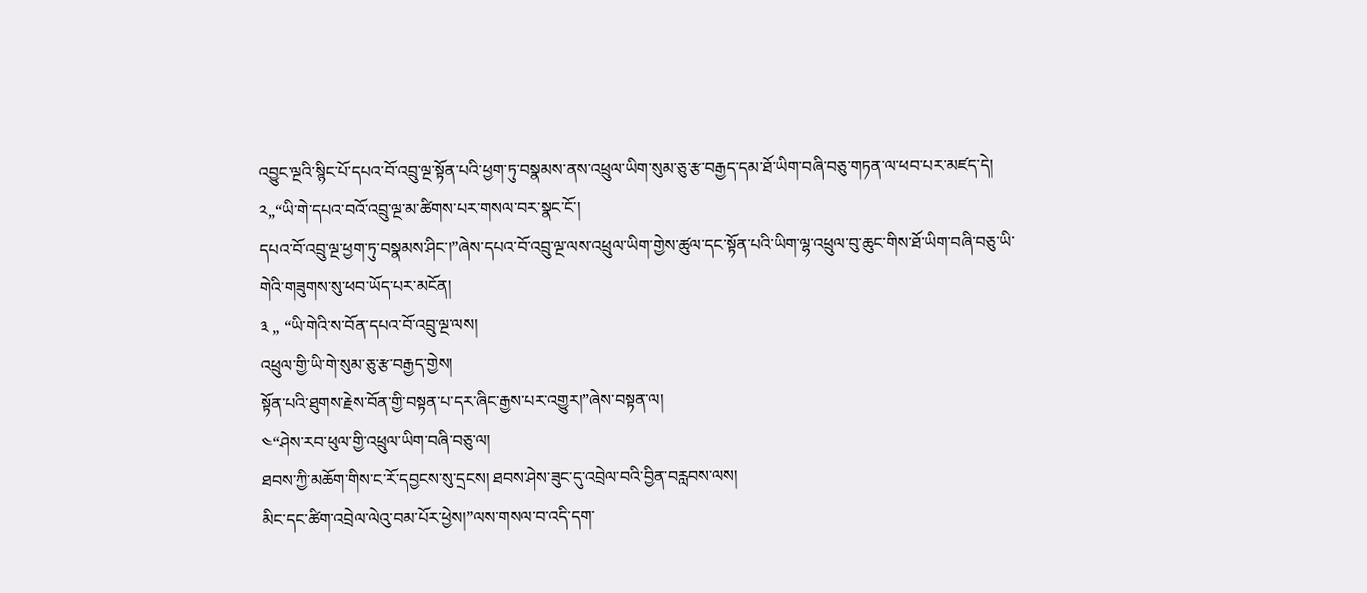འབྱུང་ལྔའི་སྙིང་པོ་དཔའ་བོ་འབྲུ་ལྔ་སྟོན་པའི་ཕྱག་ཏུ་བསྣམས་ནས་འཕྲུལ་ཡིག་སུམ་ཅུ་རྩ་བརྒྱད་དམ་ཐོ་ཡིག་བཞི་བཅུ་གཏན་ལ་ཕབ་པར་མཛད་དེ།
༢„“ཡི་གེ་དཔའ་བའོ་འབྲུ་ལྔ་མ་ཚིགས་པར་གསལ་བར་སྣང་ངོ་།
དཔའ་བོ་འབྲུ་ལྔ་ཕྱག་ཏུ་བསྣམས་ཤིང་།”ཞེས་དཔའ་བོ་འབྲུ་ལྔ་ལས་འཕྲུལ་ཡིག་གྱེས་ཚུལ་དང་སྟོན་པའི་ཡིག་ལྷ་འཕྲུལ་བུ་ཆུང་གིས་ཐོ་ཡིག་བཞི་བཅུ་ཡི་གེའི་གཟུགས་སུ་ཕབ་ཡོད་པར་མངོན།
༣ „ “ཡི་གེའི་ས་བོན་དཔའ་བོ་འབྲུ་ལྔ་ལས།
འཕྲུལ་གྱི་ཡི་གེ་སུམ་ཅུ་རྩ་བརྒྱད་གྱེས།
སྟོན་པའི་ཐུགས་རྗེས་བོན་གྱི་བསྟན་པ་དར་ཞིང་རྒྱས་པར་འགྱུར།”ཞེས་བསྟན་ལ།
༤“ཤེས་རབ་ཕུལ་གྱི་འཕྲུལ་ཡིག་བཞི་བཅུ་ལ།
ཐབས་ཀྱི་མཆོག་གིས་ང་རོ་དབྱངས་སུ་དྲངས། ཐབས་ཤེས་ཟུང་དུ་འབྲེལ་བའི་བྱིན་བརླབས་ལས།
མིང་དང་ཚིག་འབྲེལ་ལེའུ་བམ་པོར་ཕྱེས།”ལས་གསལ་བ་འདི་དག་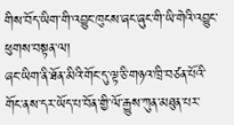གིས་བོད་ཡིག་གི་འབྱུང་ཁུངས་ཞང་ཞུང་གི་ཡི་གེའི་འབྱུང་ཕུགས་བསྟན་ལ།
ཞང་ཡིག་ནི་ཐོན་མིའི་གོང་དུ་ལྟ་ཅི་གཉའ་ཁྲི་བཙན་པོའི་གོང་ནས་དར་ཡོད་པ་བོན་གྱི་ལོ་རྒྱུས་ཀུན་མཐུན་པར་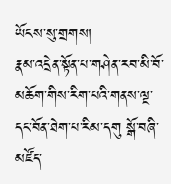ཡོངས་སུ་གྲགས།
རྣམ་འདྲེན་སྟོན་པ་གཤེན་རབ་མི་བོ་མཆོག་གིས་རིག་པའི་གནས་ལྔ་དང་བོན་ཐེག་པ་རིམ་དགུ སྒོ་བཞི་མཛོད་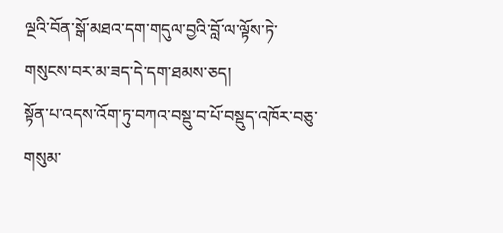ལྔའི་བོན་སྒོ་མཐའ་དག་གདུལ་བྱའི་བློ་ལ་ལྟོས་ཏེ་གསུངས་བར་མ་ཟད་དེ་དག་ཐམས་ཅད།
སྟོན་པ་འདས་འོག་ཏུ་བཀའ་བསྡུ་བ་པོ་བསྡུད་འཁོར་བཅུ་གསུམ་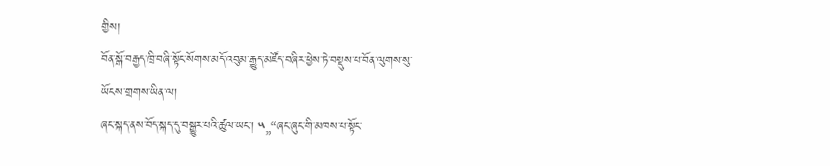གྱིས།
བོན་སྒོ་བརྒྱད་ཁྲི་བཞི་སྟོང་སོགས་མདོ་འབུམ་རྒྱུད་མཛོད་བཞིར་ཕྱེས་ཏེ་བསྡུས་པ་བོན་ལུགས་སུ་ཡོངས་གྲགས་ཡིན་ལ།
ཞང་སྐད་ནས་བོད་སྐད་དུ་བསྒྱུར་པའི་ཚུལ་ཡང་། ༥„“ཞང་ཞུང་གི་མཁས་པ་སྟོང་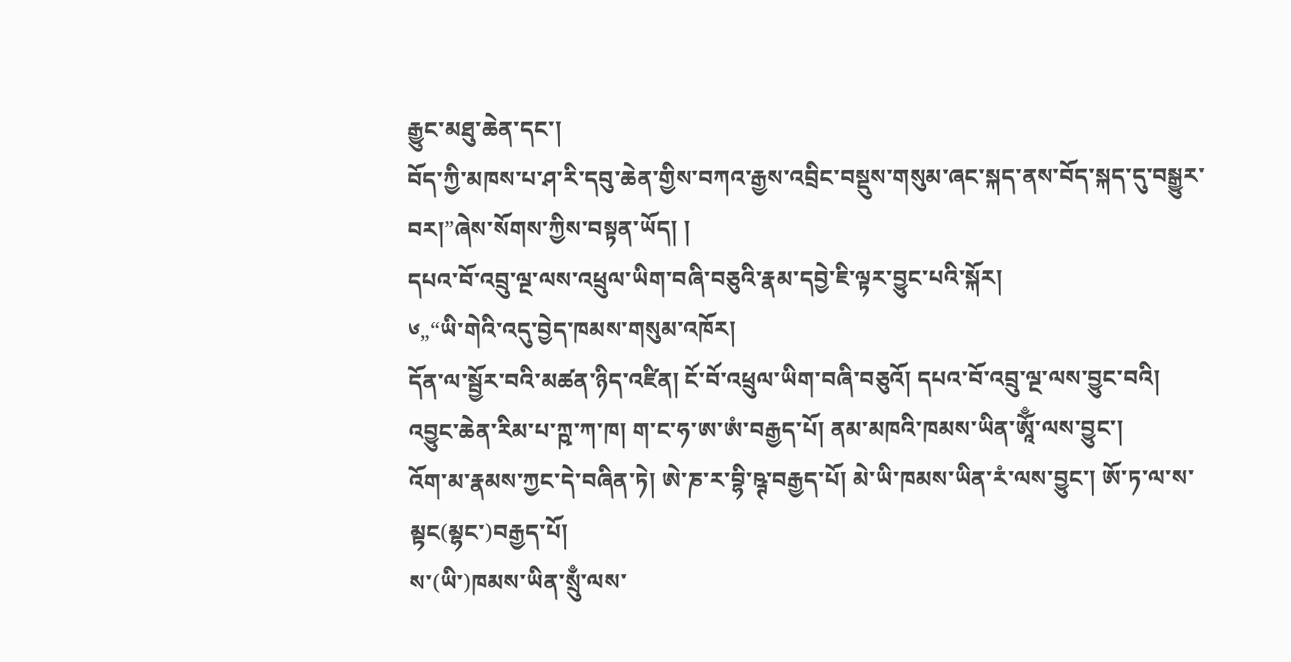རྒྱུང་མཐུ་ཆེན་དང་།
བོད་ཀྱི་མཁས་པ་ཤ་རི་དབུ་ཆེན་གྱིས་བཀའ་རྒྱས་འབྲིང་བསྡུས་གསུམ་ཞང་སྐད་ནས་བོད་སྐད་དུ་བསྒྱུར་བར།”ཞེས་སོགས་ཀྱིས་བསྟན་ཡོད། །
དཔའ་བོ་འབྲུ་ལྔ་ལས་འཕྲུལ་ཡིག་བཞི་བཅུའི་རྣམ་དབྱེ་ཇི་ལྟར་བྱུང་པའི་སྐོར།
༦„“ཡི་གེའི་འདུ་བྱེད་ཁམས་གསུམ་འཁོར།
དོན་ལ་སྦྱོར་བའི་མཚན་ཉིད་འཛིན། ངོ་བོ་འཕྲུལ་ཡིག་བཞི་བཅུའོ། དཔའ་བོ་འབྲུ་ལྔ་ལས་བྱུང་བའི།
འབྱུང་ཆེན་རིམ་པ་ཀྵ་ཀ་ཁ། ག་ང་ཧ་ཨ་ཨཾ་བརྒྱད་པོ། ནམ་མཁའི་ཁམས་ཡིན་ཨཱོྃ་ལས་བྱུང་།
འོག་མ་རྣམས་ཀྱང་དེ་བཞིན་ཏེ། ཨེ་ཎ་ར་བྷི་ཥྚ་བརྒྱད་པོ། མེ་ཡི་ཁམས་ཡིན་རཾ་ལས་བྱུང་། ཨོ་ཏ་ལ་ས་མྟང(མྷང་)བརྒྱད་པོ།
ས་(ཡི་)ཁམས་ཡིན་སྲུྃ་ལས་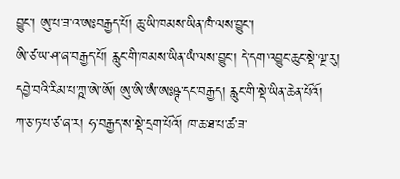བྱུང་། ཨུ་པ་ཟ་འ་ཨཿབརྒྱད་པོ། ཆུ་ཡི་ཁམས་ཡིན་ཁཾ་ལས་བྱུང་།
ཨི་ཙ་ཡ་ཤ་ཞ་བརྒྱད་པོ། རླུང་གི་ཁམས་ཡིན་ཡཾ་ལས་བྱུང་། དེ་དག་འབྱུང་ཆུང་སྡེ་ལྔ་རུ།
དབྱེ་བའི་རིམ་པ་ཀྵ་ཨེ་ཨོ། ཨུ་ཨི་ཨཾ་ཨཿཥྚ་དང་བརྒྱད། རླུང་གི་སྡེ་ཡིན་ཆེན་པོའོ།
ཀ་ཅ་ཏ་པ་ཙ་ཞ་ར། ཧ་བརྒྱད་ས་སྡེ་དྲག་པོའོ། ཁ་ཆ་ཐ་པ་ཚ་ཟ་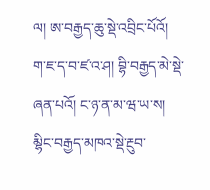ལ། ཨ་བརྒྱད་ཆུ་སྡེ་འབྲིང་པོའོ།
ག་ཇ་ད་བ་ཛ་འ་ཤ། བྷི་བརྒྱད་མེ་སྡེ་ཞན་པའོ། ང་ཉ་ན་མ་ཝ་ཡ་ས།
མྷིང་བརྒྱད་མཁའ་སྡེ་རྔུབ་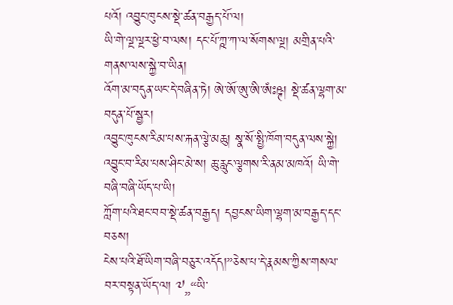པའོ། འབྱུང་ཁུངས་སྡེ་ཚན་བརྒྱད་པོ་ལ།
ཡི་གེ་ལྔ་ལྔར་ཕྱེ་བ་ལས། དང་པོ་ཀྵ་ཀ་ལ་སོགས་ལྔ། མགྲིན་པའི་གནས་ལས་སྐྱེ་བ་ཡིན།
འོག་མ་བདུན་ཡང་དེ་བཞིན་ཏེ། ཨེ་ཨོ་ཨུ་ཨི་ཨཾཿཥྚ། སྡེ་ཚན་ལྷག་མ་བདུན་པོ་སྦྱར།
འབྱུང་ཁུངས་རིམ་པས་རྐན་ལྕེ་མཆུ། སྣ་སོ་སྤྱི་ཁོག་བདུན་ལས་སྐྱེ།
འབྱུང་བ་རིམ་པས་ཤིང་མེ་ས། ཆུ་རླུང་ལྕགས་རི་ནམ་མཁའོ། ཡི་གེ་བཞི་བཞི་ཡོད་པ་ཡི།
ཀློག་པའི་ཐང་བབ་སྡེ་ཚན་བརྒྱད། དབྱངས་ཡིག་ལྷག་མ་བརྒྱད་དང་བཅས།
ངེས་པའི་ཐོ་ཡིག་བཞི་བཅུར་འདོད།”ཅེས་པ་དེ་རྣམས་ཀྱིས་གསལ་བར་བསྟན་ཡོད་ལ། ༧„“ཡི་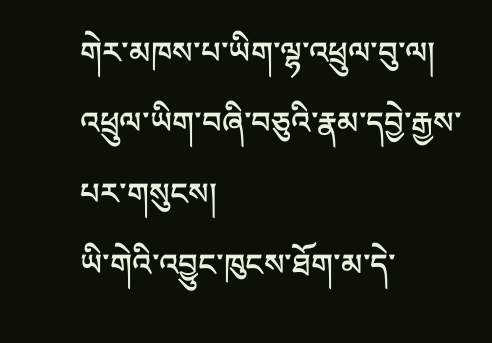གེར་མཁས་པ་ཡིག་ལྷ་འཕྲུལ་བུ་ལ།
འཕྲུལ་ཡིག་བཞི་བཅུའི་རྣམ་དབྱེ་རྒྱས་པར་གསུངས།
ཡི་གེའི་འབྱུང་ཁུངས་ཐོག་མ་དེ་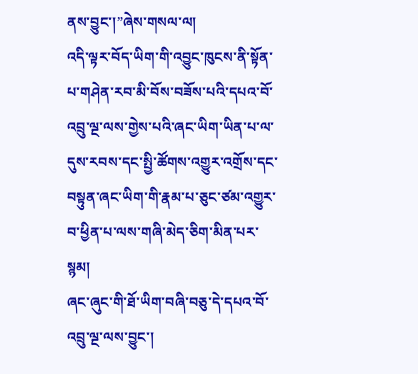ནས་བྱུང་།”ཞེས་གསལ་ལ།
འདི་ལྟར་བོད་ཡིག་གི་འབྱུང་ཁུངས་ནི་སྟོན་པ་གཤེན་རབ་མི་བོས་བཟོས་པའི་དཔའ་བོ་
འབྲུ་ལྔ་ལས་གྱེས་པའི་ཞང་ཡིག་ཡིན་པ་ལ་དུས་རབས་དང་སྤྱི་ཚོགས་འགྱུར་འགྲོས་དང་
བསྟུན་ཞང་ཡིག་གི་རྣམ་པ་ཅུང་ཙམ་འགྱུར་བ་ཕྱིན་པ་ལས་གཞི་མེད་ཅིག་མིན་པར་སྙམ།
ཞང་ཞུང་གི་ཐོ་ཡིག་བཞི་བཅུ་དེ་དཔའ་བོ་འབྲུ་ལྔ་ལས་བྱུང་།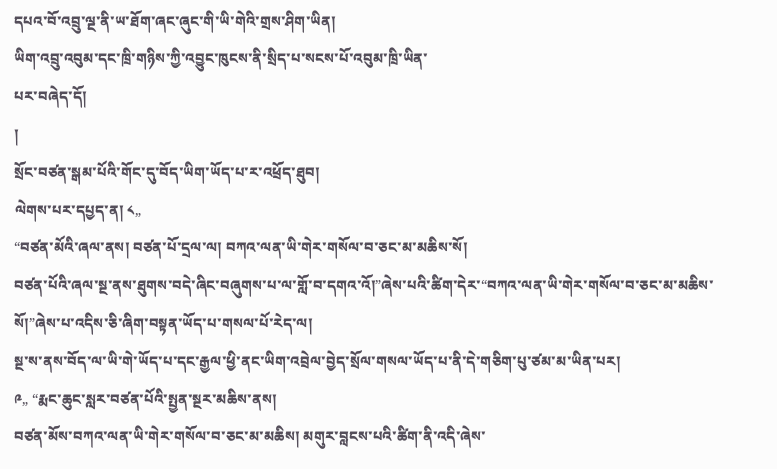དཔའ་བོ་འབྲུ་ལྔ་ནི་ཡ་ཐོག་ཞང་ཞུང་གི་ཡི་གེའི་གྲས་ཤིག་ཡིན།
ཡིག་འབྲུ་འབུམ་དང་ཁྲི་གཉིས་ཀྱི་འབྱུང་ཁུངས་ནི་སྲིད་པ་སངས་པོ་འབུམ་ཁྲི་ཡིན་
པར་བཞེད་དོ།
།
སྲོང་བཙན་སྒམ་པོའི་གོང་དུ་བོད་ཡིག་ཡོད་པ་ར་འཕྲོད་ཐུབ།
ལེགས་པར་དཔྱད་ན། ༨„
“བཙན་མོའི་ཞལ་ནས། བཙན་པོ་དྲལ་ལ། བཀའ་ལན་ཡི་གེར་གསོལ་བ་ཅང་མ་མཆིས་སོ།
བཙན་པོའི་ཞལ་སྔ་ནས་ཐུགས་བདེ་ཞིང་བཞུགས་པ་ལ་གློ་བ་དགའ་འོ།”ཞེས་པའི་ཚིག་དེར་“བཀའ་ལན་ཡི་གེར་གསོལ་བ་ཅང་མ་མཆིས་སོ།”ཞེས་པ་འདིས་ཅི་ཞིག་བསྟན་ཡོད་པ་གསལ་པོ་རེད་ལ།
སྔ་ས་ནས་བོད་ལ་ཡི་གེ་ཡོད་པ་དང་རྒྱལ་ཕྱི་ནང་ཡིག་འབྲེལ་བྱེད་སྲོལ་གསལ་ཡོད་པ་ནི་དེ་གཅིག་པུ་ཙམ་མ་ཡིན་པར།
༩„ “རྨང་ཆུང་སླར་བཙན་པོའི་སྤྱན་སྔར་མཆིས་ནས།
བཙན་མོས་བཀའ་ལན་ཡི་གེར་གསོལ་བ་ཅང་མ་མཆིས། མགུར་བླངས་པའི་ཚིག་ནི་འདི་ཞེས་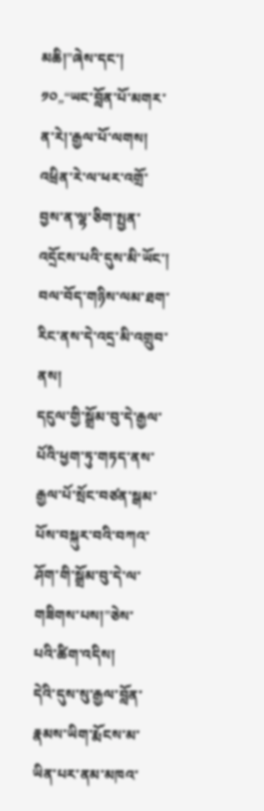མཆི།”ཞེས་དང་། ༡༠„“ཡང་བློན་པོ་མགར་ན་རེ།་རྒྱལ་པོ་ལགས།
འཕྲིན་རེ་ལ་ཕར་འགྲོ་བྱས་ན་ལྷ་ཅིག་སྤྱན་འདྲོངས་པའི་དུས་མི་ཡོང་།
བལ་བོད་གཉིས་ལམ་ཐག་རིང་ནས་དེ་འདྲ་མི་འགྲུབ་ནས།
དངུལ་གྱི་སྒྲོམ་བུ་དེ་རྒྱལ་པོའི་ཕྱག་ཏུ་གཏད་ནས་རྒྱལ་པོ་སྲོང་བཙན་སྒམ་པོས་བསྐུར་བའི་བཀའ་ཤོག་གི་སྒྲོམ་བུ་དེ་ལ་གཟིགས་པས།”ཅེས་
པའི་ཚིག་འདིས།
དེའི་དུས་སུ་རྒྱལ་བློན་རྣམས་ཡིག་རྨོངས་མ་ཡིན་པར་ནམ་མཁའ་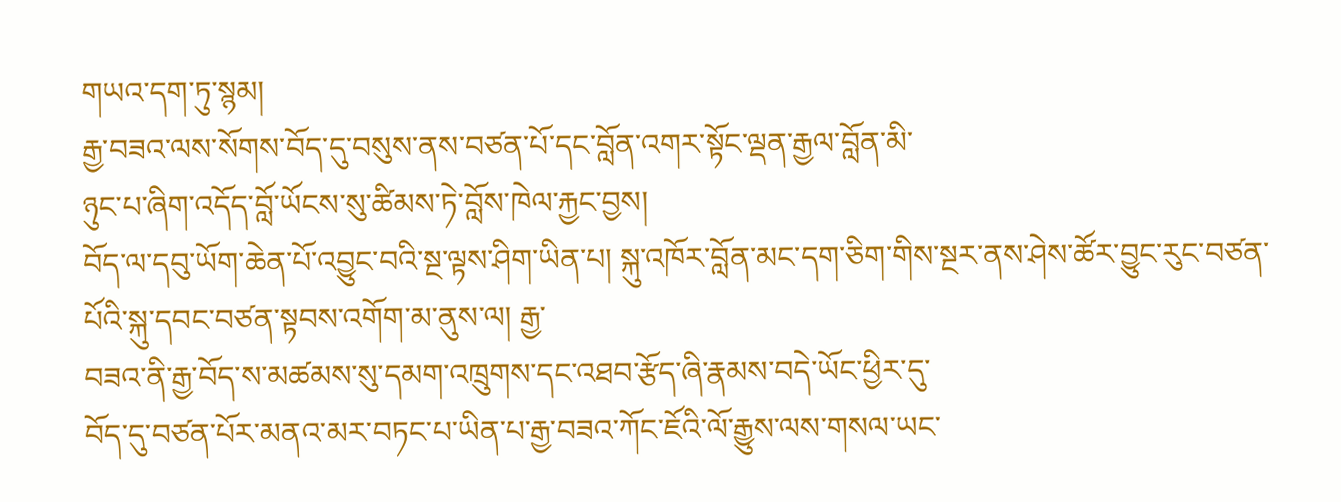གཡའ་དག་ཏུ་སྙམ།
རྒྱ་བཟའ་ལས་སོགས་བོད་དུ་བསུས་ནས་བཙན་པོ་དང་བློན་འགར་སྟོང་ལྡན་རྒྱལ་བློན་མི་
ཉུང་པ་ཞིག་འདོད་བློ་ཡོངས་སུ་ཚིམས་ཏེ་བློས་ཁེལ་རྐྱང་བྱས།
བོད་ལ་དབུ་ཡོག་ཆེན་པོ་འབྱུང་བའི་སྔ་ལྟས་ཤིག་ཡིན་པ། སྐུ་འཁོར་བློན་མང་དག་ཅིག་གིས་སྔར་ནས་ཤེས་ཚོར་བྱུང་རུང་བཙན་པོའི་སྐུ་དབང་བཙན་སྟབས་འགོག་མ་ནུས་ལ། རྒྱ་
བཟའ་ནི་རྒྱ་བོད་ས་མཚམས་སུ་དམག་འཁྲུགས་དང་འཐབ་རྩོད་ཞི་རྣམས་བདེ་ཡོང་ཕྱིར་དུ་
བོད་དུ་བཙན་པོར་མནའ་མར་བཏང་པ་ཡིན་པ་རྒྱ་བཟའ་ཀོང་ཇོའི་ལོ་རྒྱུས་ལས་གསལ་ཡང་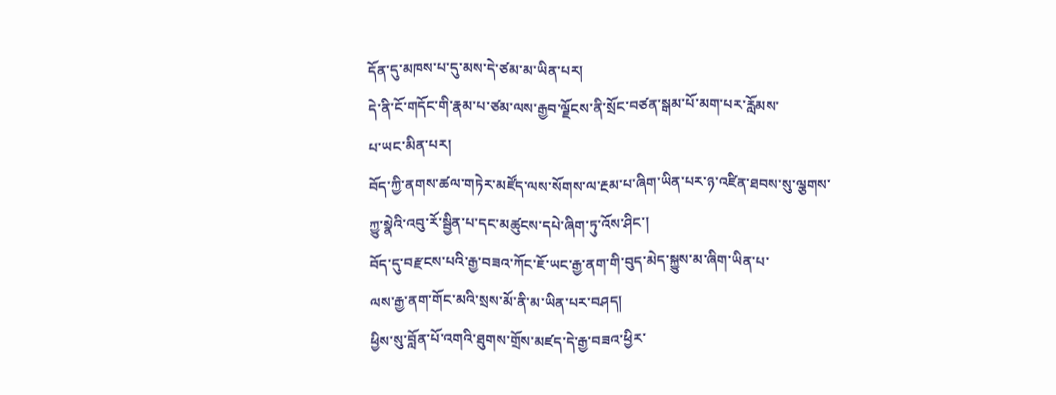དོན་དུ་མཁས་པ་དུ་མས་དེ་ཙམ་མ་ཡིན་པར།
དེ་ནི་ངོ་གདོང་གི་རྣམ་པ་ཙམ་ལས་རྒྱབ་ལྗོངས་ནི་སྲོང་བཙན་སྒམ་པོ་མག་པར་རློམས་
པ་ཡང་མིན་པར།
བོད་ཀྱི་ནགས་ཚལ་གཏེར་མཛོད་ལས་སོགས་ལ་རྔམ་པ་ཞིག་ཡིན་པར་ཉ་འཛིན་ཐབས་སུ་ལྕགས་
ཀྱུ་སྣེའི་འབུ་རོ་སྦྱིན་པ་དང་མཚུངས་དཔེ་ཞིག་ཏུ་འོས་ཤིང་།
བོད་དུ་བརྫངས་པའི་རྒྱ་བཟའ་ཀོང་ཇོ་ཡང་རྒྱ་ནག་གི་བུད་མེད་སྐྱུས་མ་ཞིག་ཡིན་པ་
ལས་རྒྱ་ནག་གོང་མའི་སྲས་མོ་ནི་མ་ཡིན་པར་བཤད།
ཕྱིས་སུ་བློན་པོ་འགའི་ཐུགས་གྲོས་མཛད་དེ་རྒྱ་བཟའ་ཕྱིར་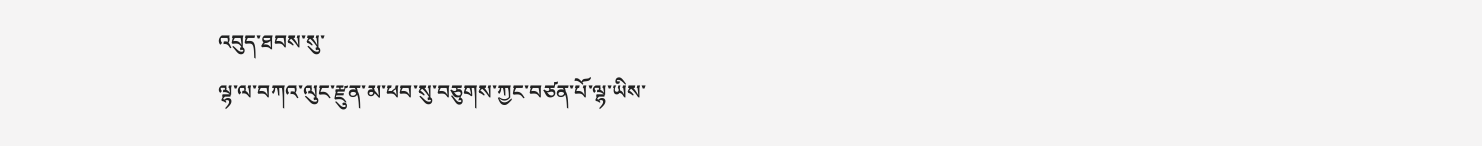འབུད་ཐབས་སུ་
ལྷ་ལ་བཀའ་ལུང་རྫུན་མ་ཕབ་སུ་བཅུགས་ཀྱང་བཙན་པོ་ལྷ་ཡིས་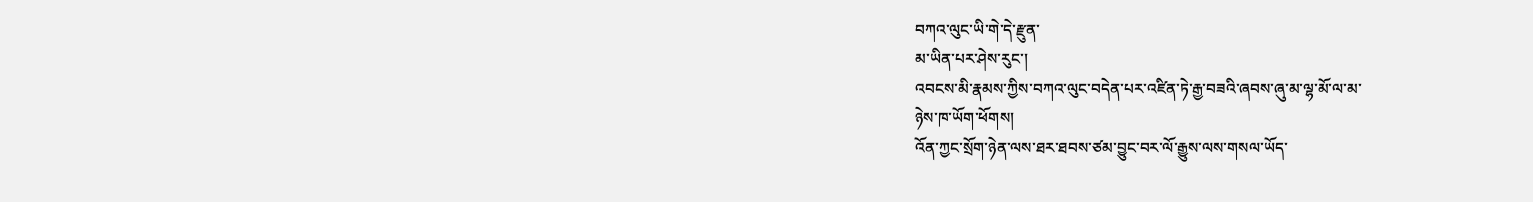བཀའ་ལུང་ཡི་གེ་དེ་རྫུན་
མ་ཡིན་པར་ཤེས་རུང་།
འབངས་མི་རྣམས་ཀྱིས་བཀའ་ལུང་བདེན་པར་འཛིན་ཏེ་རྒྱ་བཟའི་ཞབས་ཞུ་མ་ལྷ་མོ་ལ་མ་
ཉེས་ཁ་ཡོག་ཕོགས།
འོན་ཀྱང་སྲོག་ཉེན་ལས་ཐར་ཐབས་ཙམ་བྱུང་བར་ལོ་རྒྱུས་ལས་གསལ་ཡོད་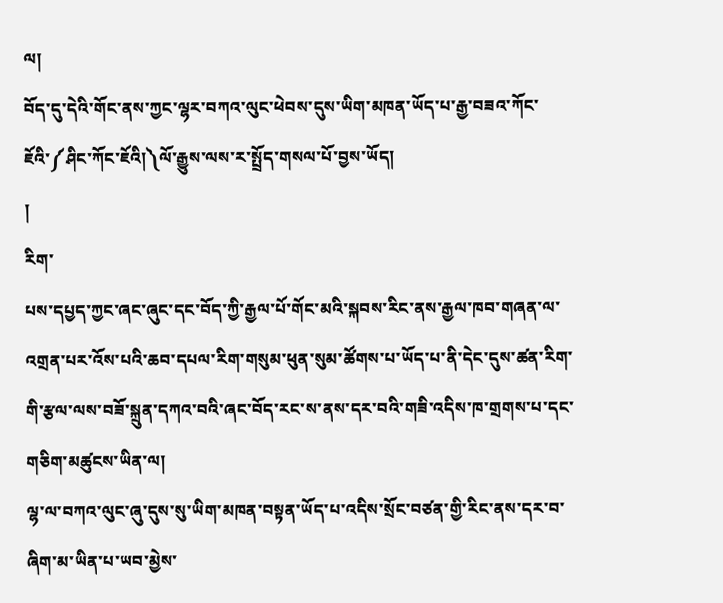ལ།
བོད་དུ་དེའི་གོང་ནས་ཀྱང་ལྷར་བཀའ་ལུང་ཕེབས་དུས་ཡིག་མཁན་ཡོད་པ་རྒྱ་བཟའ་ཀོང་
ཇོའི་༼ཤིང་ཀོང་ཇོའི།༽ལོ་རྒྱུས་ལས་ར་སྤྲོད་གསལ་པོ་བྱས་ཡོད།
།
རིག་
པས་དཔྱད་ཀྱང་ཞང་ཞུང་དང་བོད་ཀྱི་རྒྱལ་པོ་གོང་མའི་སྐབས་རིང་ནས་རྒྱལ་ཁབ་གཞན་ལ་
འགྲན་པར་འོས་པའི་ཆབ་དཔལ་རིག་གསུམ་ཕུན་སུམ་ཚོགས་པ་ཡོད་པ་ནི་དེང་དུས་ཚན་རིག་
གི་རྩལ་ལས་བཟོ་སྐྲུན་དཀའ་བའི་ཞང་བོད་རང་ས་ནས་དར་བའི་གཟི་འདིས་ཁ་གྲགས་པ་དང་
གཅིག་མཚུངས་ཡིན་ལ།
ལྷ་ལ་བཀའ་ལུང་ཞུ་དུས་སུ་ཡིག་མཁན་བསྟན་ཡོད་པ་འདིས་སྲོང་བཙན་གྱི་རིང་ནས་དར་བ་
ཞིག་མ་ཡིན་པ་ཡབ་མྱེས་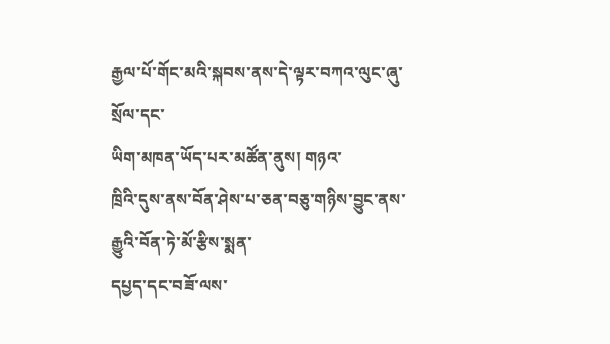རྒྱལ་པོ་གོང་མའི་སྐབས་ནས་དེ་ལྟར་བཀའ་ལུང་ཞུ་སྲོལ་དང་
ཡིག་མཁན་ཡོད་པར་མཚོན་ནུས། གཉའ་
ཁྲིའི་དུས་ནས་བོན་ཤེས་པ་ཅན་བཅུ་གཉིས་བྱུང་ནས་རྒྱུའི་བོན་ཏེ་མོ་རྩིས་སྨན་
དཔྱད་དང་བཟོ་ལས་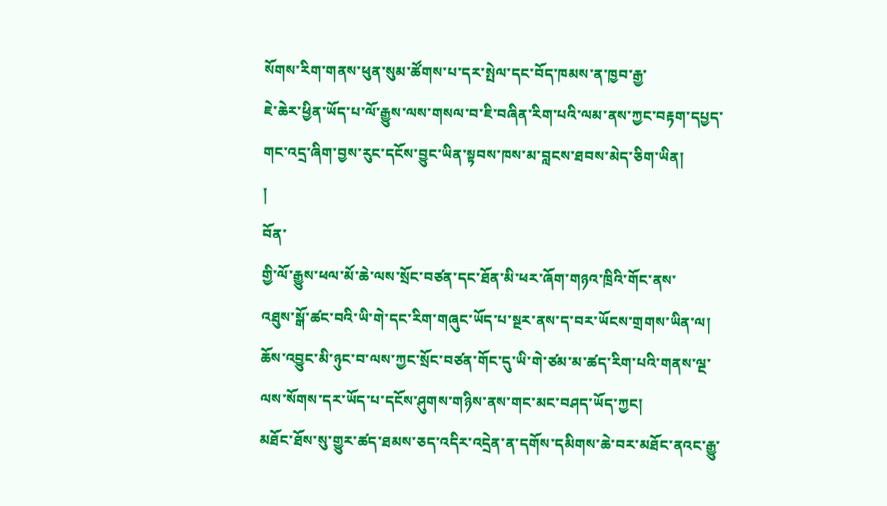སོགས་རིག་གནས་ཕུན་སུམ་ཚོགས་པ་དར་སྤེལ་དང་བོད་ཁམས་ན་ཁྱབ་རྒྱ་
ཇེ་ཆེར་ཕྱིན་ཡོད་པ་ལོ་རྒྱུས་ལས་གསལ་བ་ཇི་བཞིན་རིག་པའི་ལམ་ནས་ཀྱང་བརྟག་དཔྱད་
གང་འདྲ་ཞིག་བྱས་རུང་དངོས་བྱུང་ཡིན་སྟབས་ཁས་མ་བླངས་ཐབས་མེད་ཅིག་ཡིན།
།
བོན་
གྱི་ལོ་རྒྱུས་ཕལ་མོ་ཆེ་ལས་སྲོང་བཙན་དང་ཐོན་མི་ཕར་ཞོག་གཉའ་ཁྲིའི་གོང་ནས་
འཐུས་སྒོ་ཚང་བའི་ཡི་གེ་དང་རིག་གཞུང་ཡོད་པ་སྔར་ནས་ད་བར་ཡོངས་གྲགས་ཡིན་ལ།
ཆོས་འབྱུང་མི་ཉུང་བ་ལས་ཀྱང་སྲོང་བཙན་གོང་དུ་ཡི་གེ་ཙམ་མ་ཚད་རིག་པའི་གནས་ལྔ་
ལས་སོགས་དར་ཡོད་པ་དངོས་ཤུགས་གཉིས་ནས་གང་མང་བཤད་ཡོད་ཀྱང།
མཐོང་ཐོས་སུ་གྱུར་ཚད་ཐམས་ཅད་འདིར་འདྲེན་ན་དགོས་དམིགས་ཆེ་བར་མཐོང་ནའང་རྒྱུ་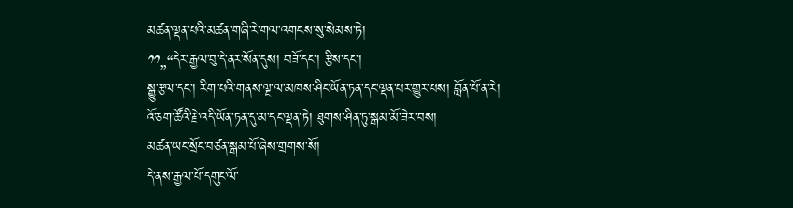མཚན་ལྡན་པའི་མཚན་གཞི་རེ་གལ་འགངས་སུ་སེམས་ཏེ།
༡༡„“དེར་རྒྱལ་བུ་དེ་ནར་སོན་དུས། བཟོ་དང་། རྩིས་དང་།
སྒྱུ་རྩལ་དང་། རིག་པའི་གནས་ལྔ་ལ་མཁས་ཤིང་ཡོན་ཏན་དང་ལྡན་པར་གྱུར་པས། བློན་པོ་ན་རེ།
འོ་ཅག་ཚོའི་རྗེ་འདི་ཡོན་ཏན་དུ་མ་དང་ལྡན་ཏེ། ཐུགས་ཤིན་ཏུ་སྒམ་མོ་ཟེར་བས།
མཚན་ཡང་སྲོང་བཙན་སྒམ་པོ་ཞེས་གྲགས་སོ།
དེ་ནས་རྒྱལ་པོ་དགུང་ལོ་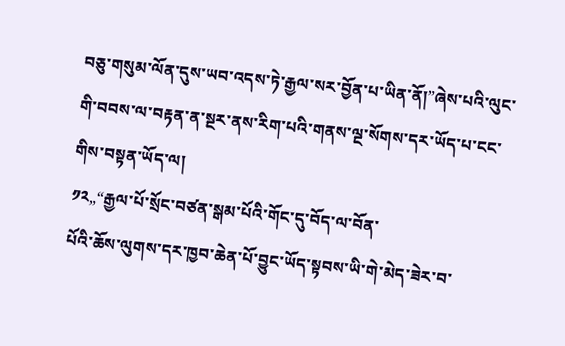བཅུ་གསུམ་ལོན་དུས་ཡབ་འདས་ཏེ་རྒྱལ་སར་བྱོན་པ་ཡིན་ནོ།”ཞེས་པའི་ལུང་གི་བབས་ལ་བརྟན་ན་སྔར་ནས་རིག་པའི་གནས་ལྔ་སོགས་དར་ཡོད་པ་ངང་གིས་བསྟན་ཡོད་ལ།
༡༢„“རྒྱལ་པོ་སྲོང་བཙན་སྒམ་པོའི་གོང་དུ་བོད་ལ་བོན་
པོའི་ཆོས་ལུགས་དར་ཁྱབ་ཆེན་པོ་བྱུང་ཡོད་སྟབས་ཡི་གེ་མེད་ཟེར་བ་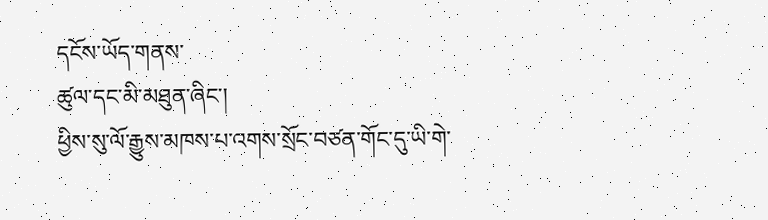དངོས་ཡོད་གནས་
ཚུལ་དང་མི་མཐུན་ཞིང་།
ཕྱིས་སུ་ལོ་རྒྱུས་མཁས་པ་འགས་སྲོང་བཙན་གོང་དུ་ཡི་གེ་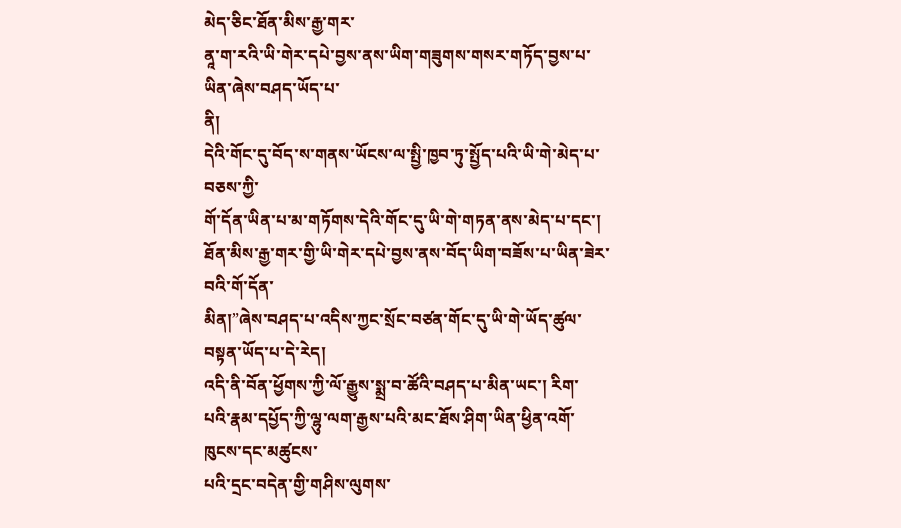མེད་ཅིང་ཐོན་མིས་རྒྱ་གར་
ནཱ་ག་རའི་ཡི་གེར་དཔེ་བྱས་ནས་ཡིག་གཟུགས་གསར་གཏོད་བྱས་པ་ཡིན་ཞེས་བཤད་ཡོད་པ་
ནི།
དེའི་གོང་དུ་བོད་ས་གནས་ཡོངས་ལ་སྤྱི་ཁྱབ་ཏུ་སྤྱོད་པའི་ཡི་གེ་མེད་པ་བཅས་ཀྱི་
གོ་དོན་ཡིན་པ་མ་གཏོགས་དེའི་གོང་དུ་ཡི་གེ་གཏན་ནས་མེད་པ་དང་།
ཐོན་མིས་རྒྱ་གར་གྱི་ཡི་གེར་དཔེ་བྱས་ནས་བོད་ཡིག་བཟོས་པ་ཡིན་ཟེར་བའི་གོ་དོན་
མིན།”ཞེས་བཤད་པ་འདིས་ཀྱང་སྲོང་བཙན་གོང་དུ་ཡི་གེ་ཡོད་ཚུལ་བསྟན་ཡོད་པ་དེ་རེད།
འདི་ནི་བོན་ཕྱོགས་ཀྱི་ལོ་རྒྱུས་སྨྲ་བ་ཚོའི་བཤད་པ་མིན་ཡང་། རིག་
པའི་རྣམ་དཔྱོད་ཀྱི་ལྷུ་ལག་རྒྱས་པའི་མང་ཐོས་ཤིག་ཡིན་ཕྱིན་འགོ་ཁུངས་དང་མཚུངས་
པའི་དྲང་བདེན་གྱི་གཤིས་ལུགས་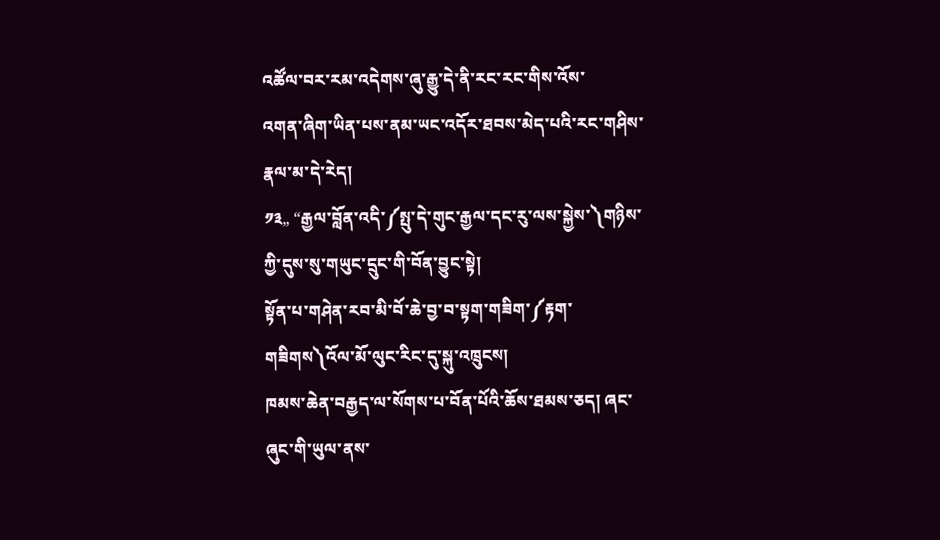འཚོལ་བར་རམ་འདེགས་ཞུ་རྒྱུ་དེ་ནི་རང་རང་གིས་འོས་
འགན་ཞིག་ཡིན་པས་ནམ་ཡང་འདོར་ཐབས་མེད་པའི་རང་གཤིས་རྣལ་མ་དེ་རེད།
༡༣„ “རྒྱལ་བློན་འདི་༼སྤུ་དེ་གུང་རྒྱལ་དང་རུ་ལས་སྐྱེས་༽གཉིས་ཀྱི་དུས་སུ་གཡུང་དྲུང་གི་བོན་བྱུང་སྟེ།
སྟོན་པ་གཤེན་རབ་མི་བོ་ཆེ་བྱ་བ་སྟག་གཟིག་༼རྟག་གཟིགས༽འོལ་མོ་ལུང་རིང་དུ་སྐུ་འཁྲུངས།
ཁམས་ཆེན་བརྒྱད་ལ་སོགས་པ་བོན་པོའི་ཆོས་ཐམས་ཅད། ཞང་ཞུང་གི་ཡུལ་ནས་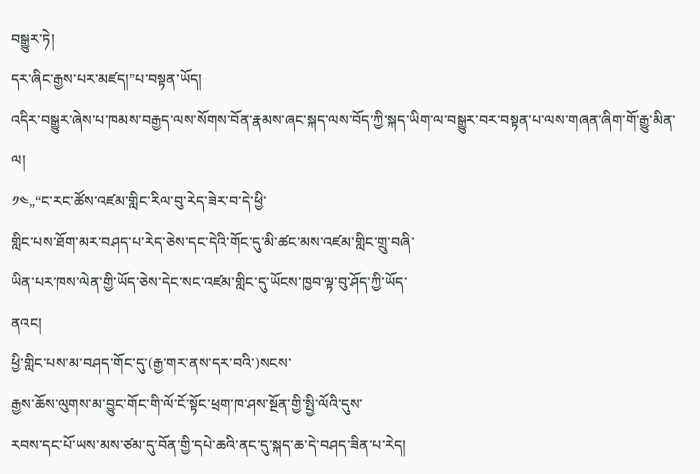བསྒྱུར་ཏེ།
དར་ཞིང་རྒྱས་པར་མཛད།”པ་བསྟན་ཡོད།
འདིར་བསྒྱུར་ཞེས་པ་ཁམས་བརྒྱད་ལས་སོགས་བོན་རྣམས་ཞང་སྐད་ལས་བོད་ཀྱི་སྐད་ཡིག་ལ་བསྒྱུར་བར་བསྟན་པ་ལས་གཞན་ཞིག་གོ་རྒྱུ་མིན་ལ།
༡༤„“ང་རང་ཚོས་འཛམ་གླིང་རིལ་བུ་རེད་ཟེར་བ་དེ་ཕྱི་
གླིང་པས་ཐོག་མར་བཤད་པ་རེད་ཅེས་དང་དེའི་གོང་དུ་མི་ཚང་མས་འཛམ་གླིང་གྲུ་བཞི་
ཡིན་པར་ཁས་ལེན་གྱི་ཡོད་ཅེས་དེང་སང་འཛམ་གླིང་དུ་ཡོངས་ཁྱབ་ལྟ་བུ་ཤོད་ཀྱི་ཡོད་
ནའང།
ཕྱི་གླིང་པས་མ་བཤད་གོང་དུ་(རྒྱ་གར་ནས་དར་བའི་)སངས་
རྒྱས་ཆོས་ལུགས་མ་བྱུང་གོང་གི་ལོ་ངོ་སྟོང་ཕྲག་ཁ་ཤས་སྔོན་གྱི་སྤྱི་ལོའི་དུས་
རབས་དང་པོ་ཡས་མས་ཙམ་དུ་བོན་གྱི་དཔེ་ཆའི་ནང་དུ་སྐད་ཆ་དེ་བཤད་ཟིན་པ་རེད།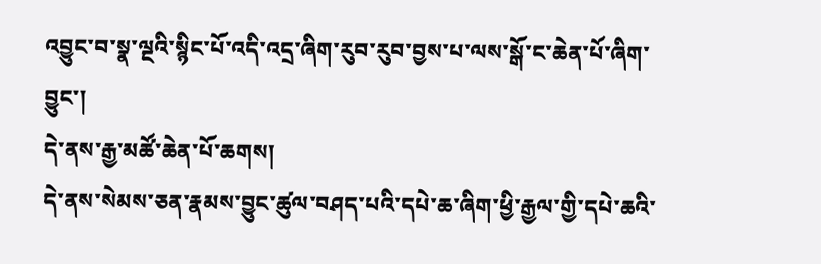འབྱུང་བ་སྣ་ལྔའི་སྙིང་པོ་འདི་འདྲ་ཞིག་རུབ་རུབ་བྱས་པ་ལས་སྒོ་ང་ཆེན་པོ་ཞིག་
བྱུང་།
དེ་ནས་རྒྱ་མཚོ་ཆེན་པོ་ཆགས།
དེ་ནས་སེམས་ཅན་རྣམས་བྱུང་ཚུལ་བཤད་པའི་དཔེ་ཆ་ཞིག་ཕྱི་རྒྱལ་གྱི་དཔེ་ཆའི་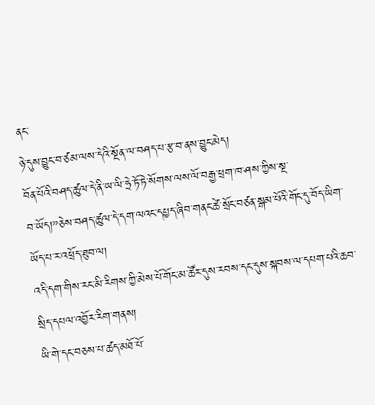ནང་
ཉེ་དུས་བྱུང་བ་ཙམ་ལས་དེའི་སྔོན་ལ་བཤད་པ་རྩ་བ་ནས་བྱུང་མེད།
བོན་པོའི་བཤད་ཚུལ་དེ་ནི་ཡ་ལི་ཧྲེ་ཏོ་ཏེ་སོགས་ལས་ལོ་བརྒྱ་ཕྲག་ཁ་ཤས་ཀྱིས་སྔ་
བ་ཡོད།”ཅེས་བཤད་ཚུལ་དེ་དག་ལའང་དཔྱད་ཞིབ་གནང་ཚེ་སྲོང་བཙན་སྒམ་པོའི་གོང་དུ་བོད་ཡིག་ཡོད་པ་ར་འཕྲོད་ཐུབ་ལ།
འདི་དག་གིས་རང་མི་རིགས་ཀྱི་མེས་པོ་གོང་མ་ཚོར་དུས་རབས་དང་དུས་སྐབས་ལ་དཔག་པའི་ཆབ་སྲིད་དཔལ་འབྱོར་རིག་གནས།
ཡི་གེ་དང་བཅས་པ་ཚད་མཐོ་པོ་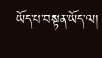ཡོད་པ་བསྟན་ཡོད་ལ།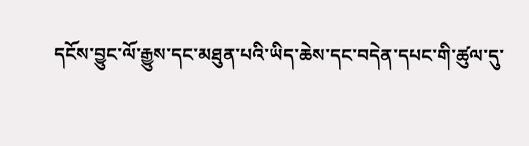དངོས་བྱུང་ལོ་རྒྱུས་དང་མཐུན་པའི་ཡིད་ཆེས་དང་བདེན་དཔང་གི་ཚུལ་དུ་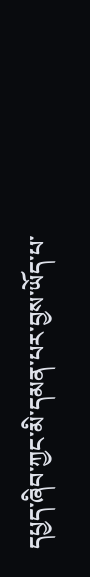དཔྱད་ཞིབ་ཀྱང་མི་དམན་པར་བྱས་ཡོད་པ་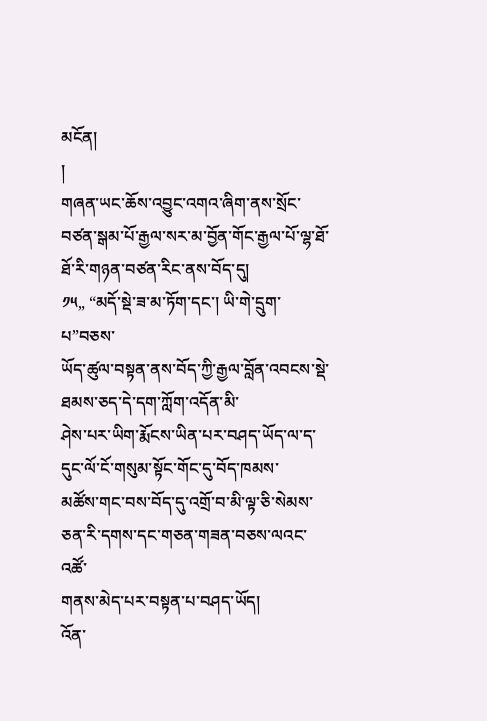མངོན།
།
གཞན་ཡང་ཆོས་འབྱུང་འགའ་ཞིག་ནས་སྲོང་བཙན་སྒམ་པོ་རྒྱལ་སར་མ་བྱོན་གོང་རྒྱལ་པོ་ལྷ་ཐོ་ཐོ་རི་གཉན་བཙན་རིང་ནས་བོད་དུ།
༡༥„ “མདོ་སྡེ་ཟ་མ་ཏོག་དང་། ཡི་གེ་དྲུག་པ”བཅས་
ཡོད་ཚུལ་བསྟན་ནས་བོད་ཀྱི་རྒྱལ་བློན་འབངས་སྡེ་ཐམས་ཅད་དེ་དག་ཀློག་འདོན་མི་
ཤེས་པར་ཡིག་རྨོངས་ཡིན་པར་བཤད་ཡོད་ལ་ད་དུང་ལོ་ངོ་གསུམ་སྟོང་གོང་དུ་བོད་ཁམས་
མཚོས་གང་བས་བོད་དུ་འགྲོ་བ་མི་ལྟ་ཅི་སེམས་ཅན་རི་དགས་དང་གཅན་གཟན་བཅས་ལའང་འཚོ་
གནས་མེད་པར་བསྟན་པ་བཤད་ཡོད།
འོན་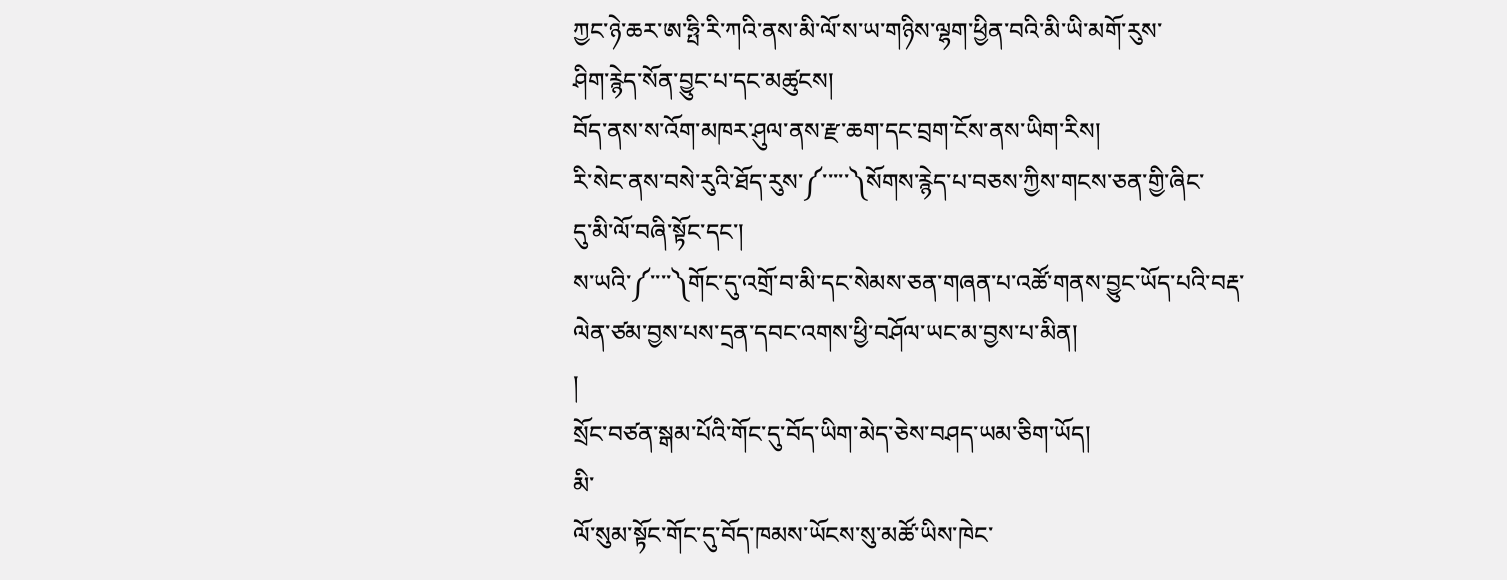ཀྱང་ཉེ་ཆར་ཨ་ཧྤི་རི་ཀའི་ནས་མི་ལོ་ས་ཡ་གཉིས་ལྷག་ཕྱིན་བའི་མི་ཡི་མགོ་རུས་
ཤིག་རྙེད་སོན་བྱུང་པ་དང་མཚུངས།
བོད་ནས་ས་འོག་མཁར་ཤུལ་ནས་རྫ་ཆག་དང་བྲག་ངོས་ནས་ཡིག་རིས།
རི་སེང་ནས་བསེ་རུའི་ཐོད་རུས་༼་་་་་༽སོགས་རྙེད་པ་བཅས་ཀྱིས་གངས་ཅན་གྱི་ཞིང་
དུ་མི་ལོ་བཞི་སྟོང་དང་།
ས་ཡའི་༼་་་་༽གོང་དུ་འགྲོ་བ་མི་དང་སེམས་ཅན་གཞན་པ་འཚོ་གནས་བྱུང་ཡོད་པའི་བརྡ་
ལེན་ཙམ་བྱས་པས་དྲན་དབང་འགས་ཕྱི་བཤོལ་ཡང་མ་བྱས་པ་མིན།
།
སྲོང་བཙན་སྒམ་པོའི་གོང་དུ་བོད་ཡིག་མེད་ཅེས་བཤད་ཡམ་ཅིག་ཡོད།
མི་
ལོ་སུམ་སྟོང་གོང་དུ་བོད་ཁམས་ཡོངས་སུ་མཚོ་ཡིས་ཁེང་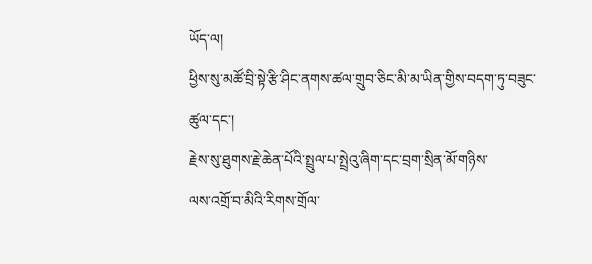ཡོད་ལ།
ཕྱིས་སུ་མཚོ་བྲི་སྟེ་རྩི་ཤིང་ནགས་ཚལ་གྲུབ་ཅིང་མི་མ་ཡིན་གྱིས་བདག་ཏུ་བཟུང་
ཚུལ་དང་།
རྗེས་སུ་ཐུགས་རྗེ་ཆེན་པོའི་སྤྲུལ་པ་སྤྲེའུ་ཞིག་དང་བྲག་སྲིན་མོ་གཉིས་
ལས་འགྲོ་བ་མིའི་རིགས་གྲོལ་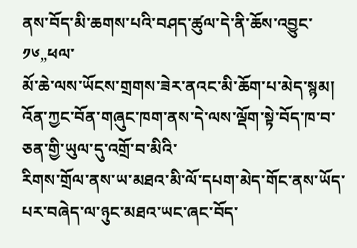ནས་བོད་མི་ཆགས་པའི་བཤད་ཚུལ་དེ་ནི་ཆོས་འབྱུང་༡༦„ཕལ་
མོ་ཆེ་ལས་ཡོངས་གྲགས་ཟེར་ནའང་མི་ཆོག་པ་མེད་སྙམ།
འོན་ཀྱང་བོན་གཞུང་ཁག་ནས་དེ་ལས་ལྡོག་སྟེ་བོད་ཁ་བ་ཅན་གྱི་ཡུལ་དུ་འགྲོ་བ་མིའི་
རིགས་གྲོལ་ནས་ཡ་མཐའ་མི་ལོ་དཔག་མེད་གོང་ནས་ཡོད་པར་བཞེད་ལ་ཉུང་མཐའ་ཡང་ཞང་བོད་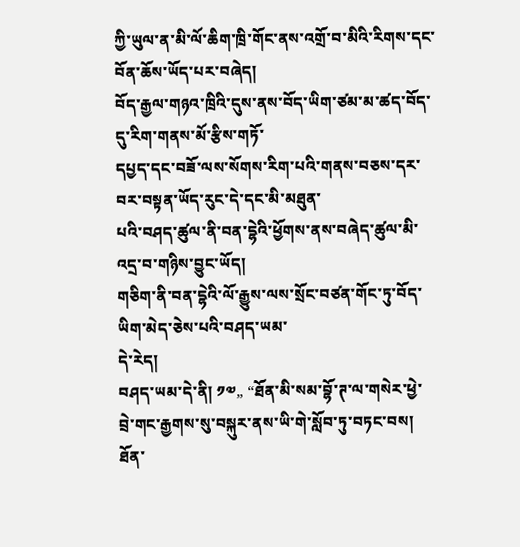ཀྱི་ཡུལ་ན་མི་ལོ་ཆིག་ཁྲི་གོང་ནས་འགྲོ་བ་མིའི་རིགས་དང་བོན་ཆོས་ཡོད་པར་བཞེད།
བོད་རྒྱལ་གཉའ་ཁྲིའི་དུས་ནས་བོད་ཡིག་ཙམ་མ་ཚད་བོད་དུ་རིག་གནས་མོ་རྩིས་གཏོ་
དཔྱད་དང་བཟོ་ལས་སོགས་རིག་པའི་གནས་བཅས་དར་བར་བསྟན་ཡོད་རུང་དེ་དང་མི་མཐུན་
པའི་བཤད་ཚུལ་ནི་བན་དྷེའི་ཕྱོགས་ནས་བཞེད་ཚུལ་མི་འདྲ་བ་གཉིས་བྱུང་ཡོད།
གཅིག་ནི་བན་དྷེའི་ལོ་རྒྱུས་ལས་སྲོང་བཙན་གོང་ཏུ་བོད་ཡིག་མེད་ཅེས་པའི་བཤད་ཡམ་
དེ་རེད།
བཤད་ཡམ་དེ་ནི། ༡༧„ “ཐོན་མི་སམ་བྷོ་ཊ་ལ་གསེར་ཕྱེ་
བྲེ་གང་རྒྱགས་སུ་བསྐུར་ནས་ཡི་གེ་སློབ་ཏུ་བཏང་བས།
ཐོན་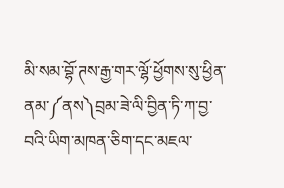མི་སམ་བྷོ་ཊས་རྒྱ་གར་ལྷོ་ཕྱོགས་སུ་ཕྱིན་ནམ་༼ནས༽བྲམ་ཟེ་ལི་བྱིན་ཏི་ཀ་བྱ་
བའི་ཡིག་མཁན་ཅིག་དང་མཇལ་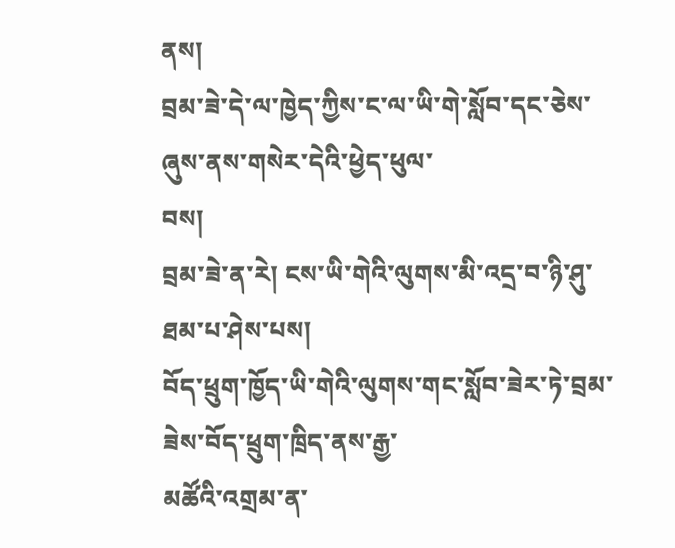ནས།
བྲམ་ཟེ་དེ་ལ་ཁྱེད་ཀྱིས་ང་ལ་ཡི་གེ་སློབ་དང་ཅེས་ཞུས་ནས་གསེར་དེའི་ཕྱེད་ཕུལ་
བས།
བྲམ་ཟེ་ན་རེ། ངས་ཡི་གེའི་ལུགས་མི་འདྲ་བ་ཉི་ཤུ་ཐམ་པ་ཤེས་པས།
བོད་ཕྲུག་ཁྱོད་ཡི་གེའི་ལུགས་གང་སློབ་ཟེར་ཏེ་བྲམ་ཟེས་བོད་ཕྲུག་ཁྲིད་ནས་རྒྱ་
མཚོའི་འགྲམ་ན་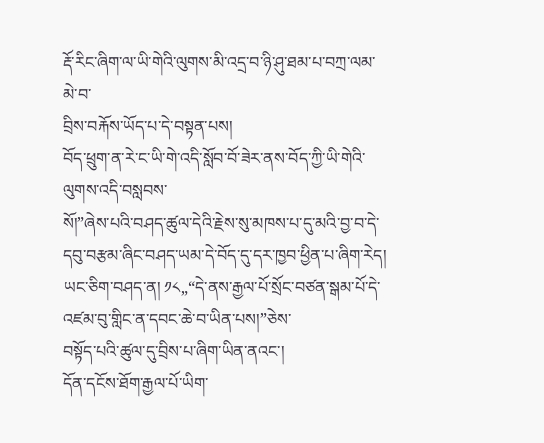རྡོ་རིང་ཞིག་ལ་ཡི་གེའི་ལུགས་མི་འདྲ་བ་ཉི་ཤུ་ཐམ་པ་བཀྲ་ལམ་མེ་བ་
བྲིས་བརྐོས་ཡོད་པ་དེ་བསྟན་པས།
བོད་ཕྲུག་ན་རེ་ང་ཡི་གེ་འདི་སློབ་བོ་ཟེར་ནས་བོད་ཀྱི་ཡི་གེའི་ལུགས་འདི་བསླབས་
སོ།”ཞེས་པའི་བཤད་ཚུལ་དེའི་རྗེས་སུ་མཁས་པ་དུ་མའི་བྱ་བ་དེ་དབུ་བརྩམ་ཞིང་བཤད་ཡམ་དེ་བོད་དུ་དར་ཁྱབ་ཕྱིན་པ་ཞིག་རེད།
ཡང་ཅིག་བཤད་ན། ༡༨„“དེ་ནས་རྒྱལ་པོ་སྲོང་བཙན་སྒམ་པོ་དེ་འཛམ་བུ་གླིང་ན་དབང་ཆེ་བ་ཡིན་པས།”ཅེས་
བསྟོད་པའི་ཚུལ་དུ་བྲིས་པ་ཞིག་ཡིན་ནའང་།
དོན་དངོས་ཐོག་རྒྱལ་པོ་ཡིག་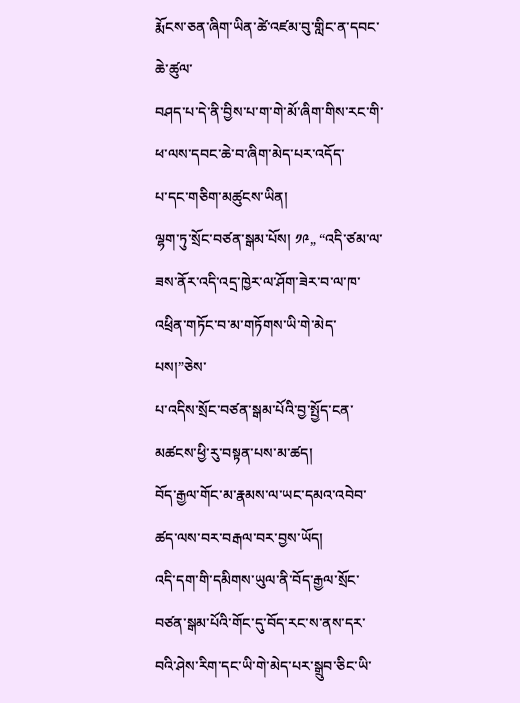རྨོངས་ཅན་ཞིག་ཡིན་ཚེ་འཛམ་བུ་གླིང་ན་དབང་ཆེ་ཚུལ་
བཤད་པ་དེ་ནི་བྱིས་པ་ག་གེ་མོ་ཞིག་གིས་རང་གི་ཕ་ལས་དབང་ཆེ་བ་ཞིག་མེད་པར་འདོད་
པ་དང་གཅིག་མཚུངས་ཡིན།
ལྷག་ཏུ་སྲོང་བཙན་སྒམ་པོས། ༡༩„ “འདི་ཙམ་ལ་ཟས་ནོར་འདི་འདྲ་ཁྱེར་ལ་ཤོག་ཟེར་བ་ལ་ཁ་འཕྲིན་གཏོང་བ་མ་གཏོགས་ཡི་གེ་མེད་པས།”ཅེས་
པ་འདིས་སྲོང་བཙན་སྒམ་པོའི་བྱ་སྤྱོད་ངན་མཚངས་ཕྱི་རུ་བསྟན་པས་མ་ཚད།
བོད་རྒྱལ་གོང་མ་རྣམས་ལ་ཡང་དམའ་འབེབ་ཚད་ལས་བར་བརྒལ་བར་བྱས་ཡོད།
འདི་དག་གི་དམིགས་ཡུལ་ནི་བོད་རྒྱལ་སྲོང་བཙན་སྒམ་པོའི་གོང་དུ་བོད་རང་ས་ནས་དར་
བའི་ཤེས་རིག་དང་ཡི་གེ་མེད་པར་སྒྲུབ་ཅིང་ཡི་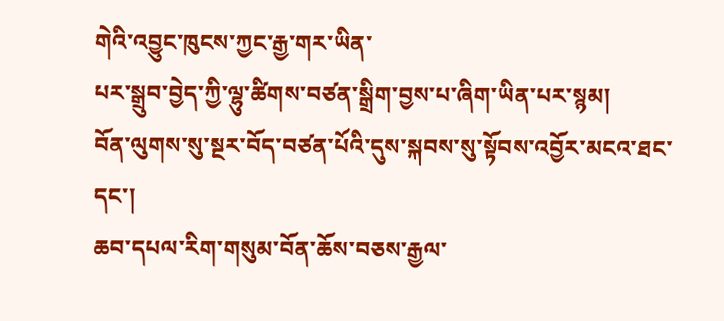གེའི་འབྱུང་ཁུངས་ཀྱང་རྒྱ་གར་ཡིན་
པར་སྒྲུབ་བྱེད་ཀྱི་ལྷུ་ཚིགས་བཙན་སྒྲིག་བྱས་པ་ཞིག་ཡིན་པར་སྙམ།
བོན་ལུགས་སུ་སྔར་བོད་བཙན་པོའི་དུས་སྐབས་སུ་སྟོབས་འབྱོར་མངའ་ཐང་དང་།
ཆབ་དཔལ་རིག་གསུམ་བོན་ཆོས་བཅས་རྒྱལ་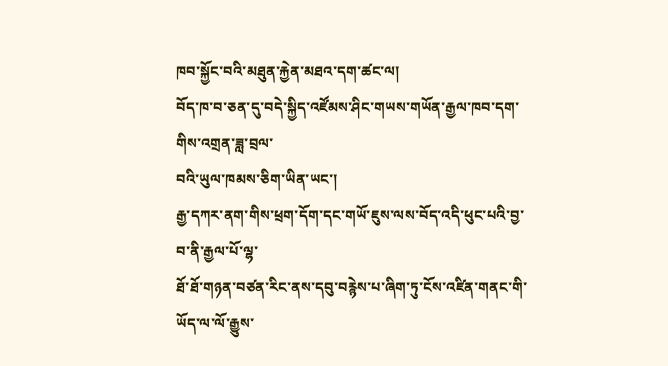ཁབ་སྐྱོང་བའི་མཐུན་རྐྱེན་མཐའ་དག་ཚང་ལ།
བོད་ཁ་བ་ཅན་དུ་བདེ་སྐྱིད་འཛོམས་ཤིང་གཡས་གཡོན་རྒྱལ་ཁབ་དག་གིས་འགྲན་ཟླ་བྲལ་
བའི་ཡུལ་ཁམས་ཅིག་ཡིན་ཡང་།
རྒྱ་དཀར་ནག་གིས་ཕྲག་དོག་དང་གཡོ་ཇུས་ལས་བོད་འདི་ཕུང་པའི་བྱ་བ་ནི་རྒྱལ་པོ་ལྷ་
ཐོ་ཐོ་གཉན་བཙན་རིང་ནས་དབུ་བརྙེས་པ་ཞིག་ཏུ་ངོས་འཛིན་གནང་གི་ཡོད་ལ་ལོ་རྒྱུས་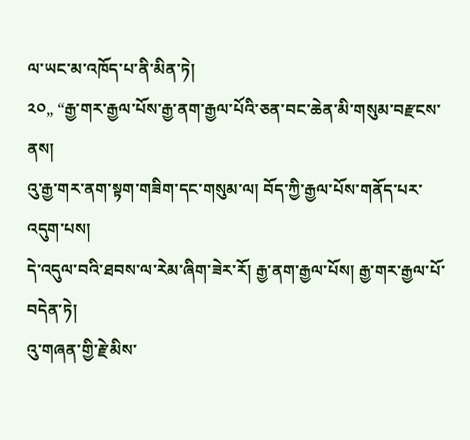ལ་ཡང་མ་འཁོད་པ་ནི་མིན་ཏེ།
༢༠„ “རྒྱ་གར་རྒྱལ་པོས་རྒྱ་ནག་རྒྱལ་པོའི་ཅན་བང་ཆེན་མི་གསུམ་བརྫངས་ནས།
འུ་རྒྱ་གར་ནག་སྟག་གཟིག་དང་གསུམ་ལ། བོད་ཀྱི་རྒྱལ་པོས་གནོད་པར་འདུག་པས།
དེ་འདུལ་བའི་ཐབས་ལ་རེམ་ཞིག་ཟེར་རོ། རྒྱ་ནག་རྒྱལ་པོས། རྒྱ་གར་རྒྱལ་པོ་བདེན་ཏེ།
འུ་གཞན་གྱི་རྗེ་མིས་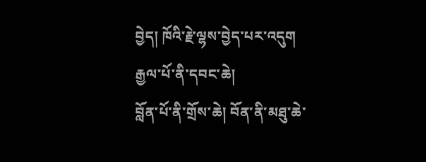བྱེད། ཁོའི་རྗེ་ལྷས་བྱེད་པར་འདུག རྒྱལ་པོ་ནི་དབང་ཆེ།
བློན་པོ་ནི་གྲོས་ཆེ། བོན་ནི་མཐུ་ཆེ་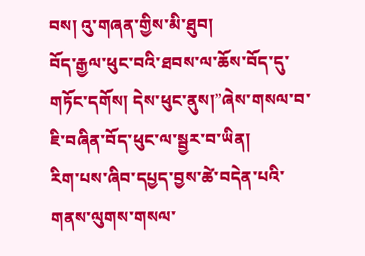བས། འུ་གཞན་གྱིས་མི་ཐུབ།
བོད་རྒྱལ་ཕུང་བའི་ཐབས་ལ་ཆོས་བོད་དུ་གཏོང་དགོས། དེས་ཕུང་ནུས།”ཞེས་གསལ་བ་ཇི་བཞིན་བོད་ཕུང་ལ་སྦྱར་བ་ཡིན།
རིག་པས་ཞིབ་དཔྱད་བྱས་ཚེ་བདེན་པའི་གནས་ལུགས་གསལ་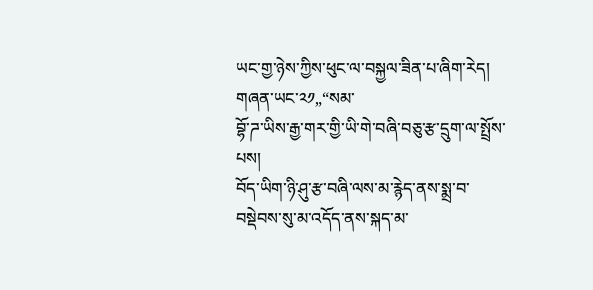ཡང་གྱ་ཉེས་ཀྱིས་ཕུང་ལ་བསྐྱལ་ཟིན་པ་ཞིག་རེད། གཞན་ཡང་༢༡„“སམ་
བྷོ་ཌ་ཡིས་རྒྱ་གར་གྱི་ཡི་གེ་བཞི་བཅུ་རྩ་དྲུག་ལ་སྤྲོས་པས།
བོད་ཡིག་ཉི་ཤུ་རྩ་བཞི་ལས་མ་རྙེད་ནས་སྨྲ་བ་བསྡེབས་སུ་མ་འདོད་ནས་སྐད་མ་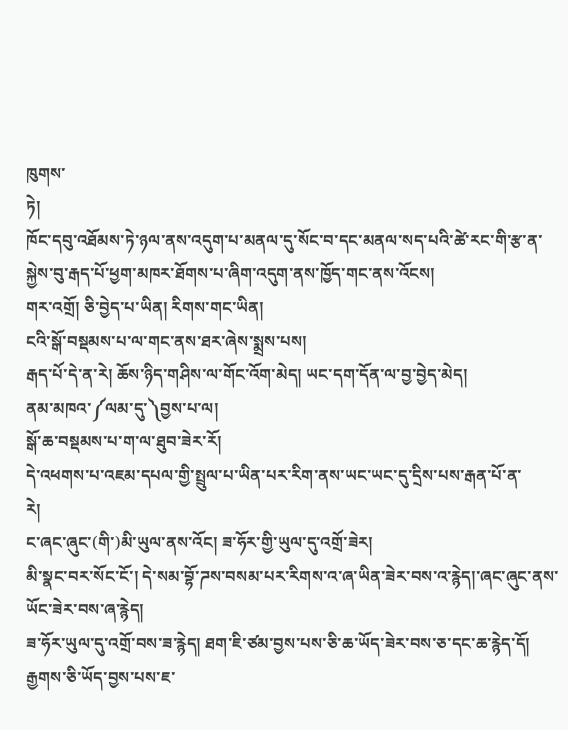ཁུགས་
ཏེ།
ཁོང་དབུ་འཐོམས་ཏེ་ཉལ་ནས་འདུག་པ་མནལ་དུ་སོང་བ་དང་མནལ་སད་པའི་ཚེ་རང་གི་རྩ་ན་
སྐྱེས་བུ་རྒད་པོ་ཕྱག་མཁར་ཐོགས་པ་ཞིག་འདུག་ནས་ཁྱོད་གང་ནས་འོངས།
གར་འགྲོ། ཅི་བྱེད་པ་ཡིན། རིགས་གང་ཡིན།
ངའི་སྒོ་བསྡམས་པ་ལ་གང་ནས་ཐར་ཞེས་སྨྲས་པས།
རྒད་པོ་དེ་ན་རེ། ཆོས་ཉིད་གཤིས་ལ་གོང་འོག་མེད། ཡང་དག་དོན་ལ་བྱ་བྱེད་མེད།
ནམ་མཁའ་༼ལམ་དུ་༽བྱས་པ་ལ།
སྒོ་ཆ་བསྡམས་པ་ག་ལ་ཐུབ་ཟེར་རོ།
དེ་འཕགས་པ་འཇམ་དཔལ་གྱི་སྤྲུལ་པ་ཡིན་པར་རིག་ནས་ཡང་ཡང་དུ་དྲིས་པས་རྒན་པོ་ན་
རེ།
ང་ཞང་ཞུང་(གི་)མི་ཡུལ་ནས་འོང། ཟ་ཧོར་གྱི་ཡུལ་དུ་འགྲོ་ཟེར།
མི་སྣང་བར་སོང་ངོ་། དེ་སམ་བྷོ་ཌས་བསམ་པར་རིགས་འ་ཞ་ཡིན་ཟེར་བས་འ་རྙེད།་ཞང་ཞུང་ནས་ཡོང་ཟེར་བས་ཞ་རྙེད།
ཟ་ཧོར་ཡུལ་དུ་འགྲོ་བས་ཟ་རྙེད། ཐག་ཇི་ཙམ་བྱས་པས་ཅི་ཆ་ཡོད་ཟེར་བས་ཅ་དང་ཆ་རྙེད་དོ།
རྒྱགས་ཅི་ཡོད་བྱས་པས་ཇ་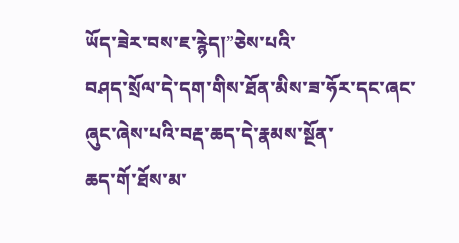ཡོད་ཟེར་བས་ཇ་རྙེད།”ཅེས་པའི་
བཤད་སྲོལ་དེ་དག་གིས་ཐོན་མིས་ཟ་ཧོར་དང་ཞང་ཞུང་ཞེས་པའི་བརྡ་ཆད་དེ་རྣམས་སྔོན་
ཆད་གོ་ཐོས་མ་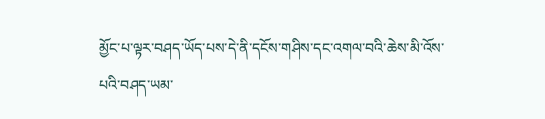མྱོང་པ་ལྟར་བཤད་ཡོད་པས་དེ་ནི་དངོས་གཤིས་དང་འགལ་བའི་ཆེས་མི་འོས་
པའི་བཤད་ཡམ་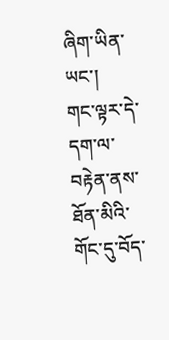ཞིག་ཡིན་ཡང་།
གང་ལྟར་དེ་དག་ལ་བརྟེན་ནས་ཐོན་མིའི་གོང་དུ་བོད་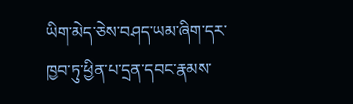ཡིག་མེད་ཅེས་བཤད་ཡམ་ཞིག་དར་
ཁྱབ་ཏུ་ཕྱིན་པ་དྲན་དབང་རྣམས་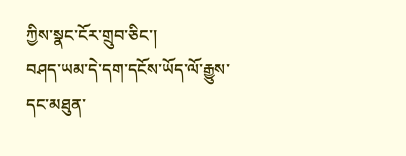ཀྱིས་སྣང་ངོར་གྲུབ་ཅིང་།
བཤད་ཡམ་དེ་དག་དངོས་ཡོད་ལོ་རྒྱུས་དང་མཐུན་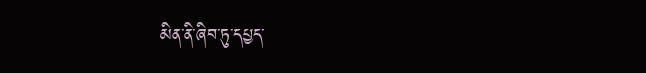མིན་ནི་ཞིབ་ཏུ་དཔྱད་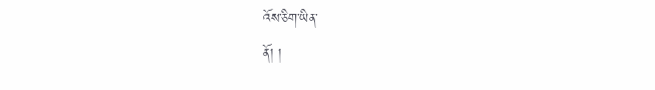འོས་ཅིག་ཡིན་
ནོ། །